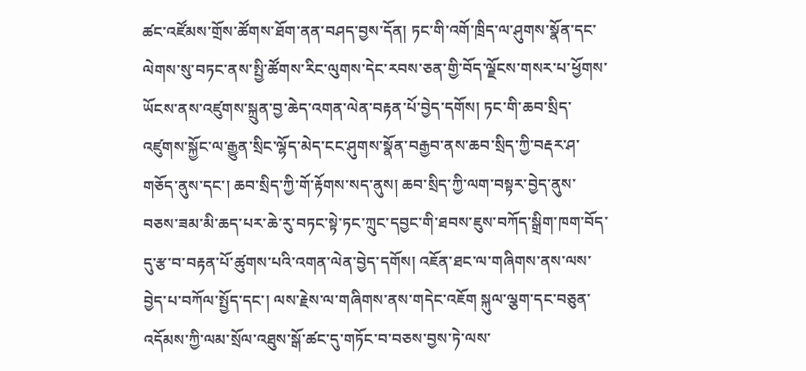ཚང་འཛོམས་གྲོས་ཚོགས་ཐོག་ནན་བཤད་བྱས་དོན། ཏང་གི་འགོ་ཁྲིད་ལ་ཤུགས་སྣོན་དང་ལེགས་སུ་བཏང་ནས་སྤྱི་ཚོགས་རིང་ལུགས་དེང་རབས་ཅན་གྱི་བོད་ལྗོངས་གསར་པ་ཕྱོགས་ཡོངས་ནས་འཛུགས་སྐྲུན་བྱ་ཆེད་འགན་ལེན་བརྟན་པོ་བྱེད་དགོས། ཏང་གི་ཆབ་སྲིད་འཛུགས་སྐྱོང་ལ་རྒྱུན་སྲིང་ལྷོད་མེད་ངང་ཤུགས་སྣོན་བརྒྱབ་ནས་ཆབ་སྲིད་ཀྱི་བརྡར་ཤ་གཅོད་ནུས་དང་། ཆབ་སྲིད་ཀྱི་གོ་རྟོགས་སད་ནུས། ཆབ་སྲིད་ཀྱི་ལག་བསྟར་བྱེད་ནུས་བཅས་ཟམ་མི་ཆད་པར་ཆེ་རུ་བཏང་སྟེ་ཏང་ཀྲུང་དབྱང་གི་ཐབས་ཇུས་བཀོད་སྒྲིག་ཁག་བོད་དུ་རྩ་བ་བརྟན་པོ་ཚུགས་པའི་འགན་ལེན་བྱེད་དགོས། འཇོན་ཐང་ལ་གཞིགས་ནས་ལས་བྱེད་པ་བཀོལ་སྤྱོད་དང་། ལས་རྗེས་ལ་གཞིགས་ནས་གདེང་འཇོག སྐུལ་ལྕག་དང་བཅུན་འདོམས་ཀྱི་ལམ་སྲོལ་འཐུས་སྒོ་ཚང་དུ་གཏོང་བ་བཅས་བྱས་ཏེ་ལས་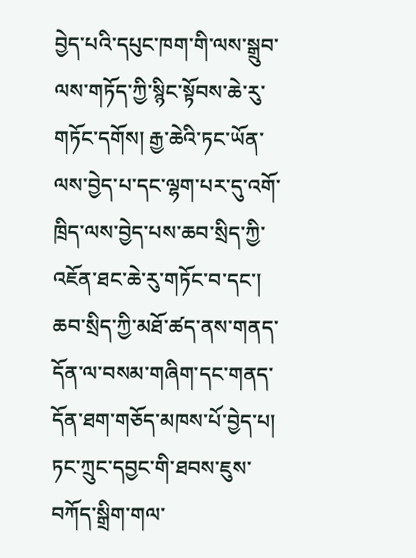བྱེད་པའི་དཔུང་ཁག་གི་ལས་སྒྲུབ་ལས་གཏོད་ཀྱི་སྙིང་སྟོབས་ཆེ་རུ་གཏོང་དགོས། རྒྱ་ཆེའི་ཏང་ཡོན་ལས་བྱེད་པ་དང་ལྷག་པར་དུ་འགོ་ཁྲིད་ལས་བྱེད་པས་ཆབ་སྲིད་ཀྱི་འཇོན་ཐང་ཆེ་རུ་གཏོང་བ་དང་། ཆབ་སྲིད་ཀྱི་མཐོ་ཚད་ནས་གནད་དོན་ལ་བསམ་གཞིག་དང་གནད་དོན་ཐག་གཅོད་མཁས་པོ་བྱེད་པ། ཏང་ཀྲུང་དབྱང་གི་ཐབས་ཇུས་བཀོད་སྒྲིག་གལ་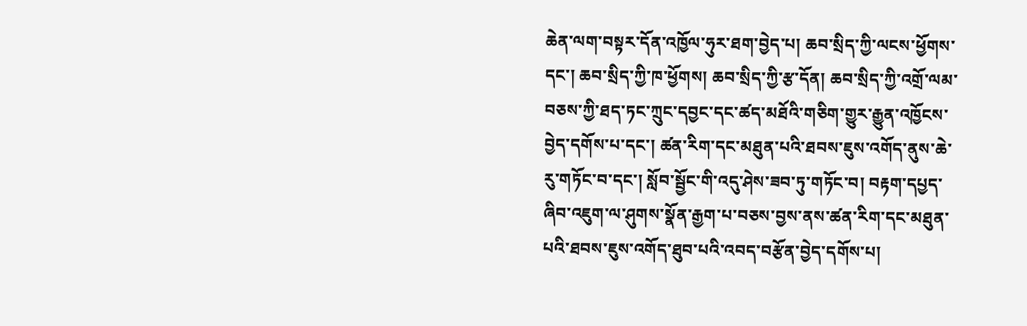ཆེན་ལག་བསྟར་དོན་འཁྱོལ་ཧུར་ཐག་བྱེད་པ། ཆབ་སྲིད་ཀྱི་ལངས་ཕྱོགས་དང་། ཆབ་སྲིད་ཀྱི་ཁ་ཕྱོགས། ཆབ་སྲིད་ཀྱི་རྩ་དོན། ཆབ་སྲིད་ཀྱི་འགྲོ་ལམ་བཅས་ཀྱི་ཐད་ཏང་ཀྲུང་དབྱང་དང་ཚད་མཐོའི་གཅིག་གྱུར་རྒྱུན་འཁྱོངས་བྱེད་དགོས་པ་དང་། ཚན་རིག་དང་མཐུན་པའི་ཐབས་ཇུས་འགོད་ནུས་ཆེ་རུ་གཏོང་བ་དང་། སློབ་སྦྱོང་གི་འདུ་ཤེས་ཟབ་ཏུ་གཏོང་བ། བརྟག་དཔྱད་ཞིབ་འཇུག་ལ་ཤུགས་སྣོན་རྒྱག་པ་བཅས་བྱས་ནས་ཚན་རིག་དང་མཐུན་པའི་ཐབས་ཇུས་འགོད་ཐུབ་པའི་འབད་བརྩོན་བྱེད་དགོས་པ།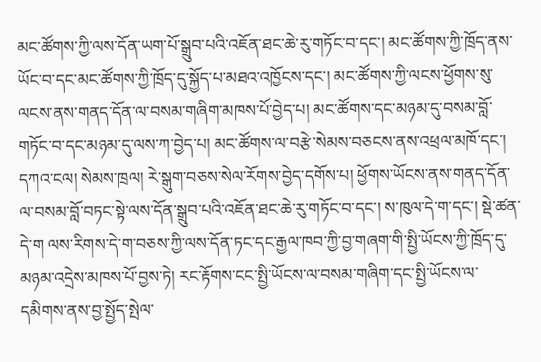མང་ཚོགས་ཀྱི་ལས་དོན་ཡག་པོ་སྒྲུབ་པའི་འཇོན་ཐང་ཆེ་རུ་གཏོང་བ་དང་། མང་ཚོགས་ཀྱི་ཁྲོད་ནས་ཡོང་བ་དང་མང་ཚོགས་ཀྱི་ཁྲོད་དུ་སྐྱོད་པ་མཐའ་འཁྱོངས་དང་། མང་ཚོགས་ཀྱི་ལངས་ཕྱོགས་སུ་ལངས་ནས་གནད་དོན་ལ་བསམ་གཞིག་མཁས་པོ་བྱེད་པ། མང་ཚོགས་དང་མཉམ་དུ་བསམ་བློ་གཏོང་བ་དང་མཉམ་དུ་ལས་ཀ་བྱེད་པ། མང་ཚོགས་ལ་བརྩེ་སེམས་བཅངས་ནས་འཕྲལ་མཁོ་དང་། དཀའ་ངལ། སེམས་ཁྲལ། རེ་སྒུག་བཅས་སེལ་རོགས་བྱེད་དགོས་པ། ཕྱོགས་ཡོངས་ནས་གནད་དོན་ལ་བསམ་བློ་བཏང་སྟེ་ལས་དོན་སྒྲུབ་པའི་འཇོན་ཐང་ཆེ་རུ་གཏོང་བ་དང་། ས་ཁུལ་དེ་ག་དང་། སྡེ་ཚན་དེ་ག ལས་རིགས་དེ་ག་བཅས་ཀྱི་ལས་དོན་ཏང་དང་རྒྱལ་ཁབ་ཀྱི་བྱ་གཞག་གི་སྤྱི་ཡོངས་ཀྱི་ཁྲོད་དུ་མཉམ་འདྲེས་མཁས་པོ་བྱས་ཏེ། རང་རྟོགས་ངང་སྤྱི་ཡོངས་ལ་བསམ་གཞིག་དང་སྤྱི་ཡོངས་ལ་དམིགས་ནས་བྱ་སྤྱོད་སྤེལ་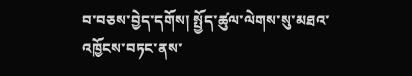བ་བཅས་བྱེད་དགོས། སྤྱོད་ཚུལ་ལེགས་སུ་མཐའ་འཁྱོངས་བཏང་ནས་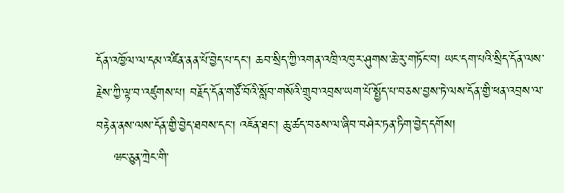དོན་འཁྱོལ་ལ་དམ་འཛིན་ནན་པོ་བྱེད་པ་དང་། ཆབ་སྲིད་ཀྱི་འགན་འཁྲི་འཁུར་ཤུགས་ཆེ་རུ་གཏོང་བ། ཡང་དག་པའི་སྲིད་དོན་ལས་རྗེས་ཀྱི་ལྟ་བ་འཛུགས་པ། བརྗོད་དོན་གཙོ་བོའི་སློབ་གསོའི་གྲུབ་འབྲས་ཡག་པོ་སྤྱོད་པ་བཅས་བྱས་ཏེ་ལས་དོན་གྱི་ཕན་འབྲས་ལ་བརྟེན་ནས་ལས་དོན་གྱི་བྱེད་ཐབས་དང་། འཇོན་ཐང་། ཆུ་ཚད་བཅས་ལ་ཞིབ་བཤེར་ཏན་ཏིག་བྱེད་དགོས།
    ཝང་ཅུན་ཀྲེང་གི་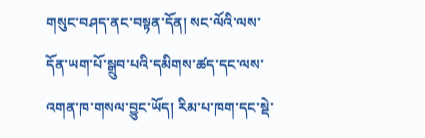གསུང་བཤད་ནང་བསྟན་དོན། སང་ལོའི་ལས་དོན་ཡག་པོ་སྒྲུབ་པའི་དམིགས་ཚད་དང་ལས་འགན་ཁ་གསལ་བྱུང་ཡོད། རིམ་པ་ཁག་དང་སྡེ་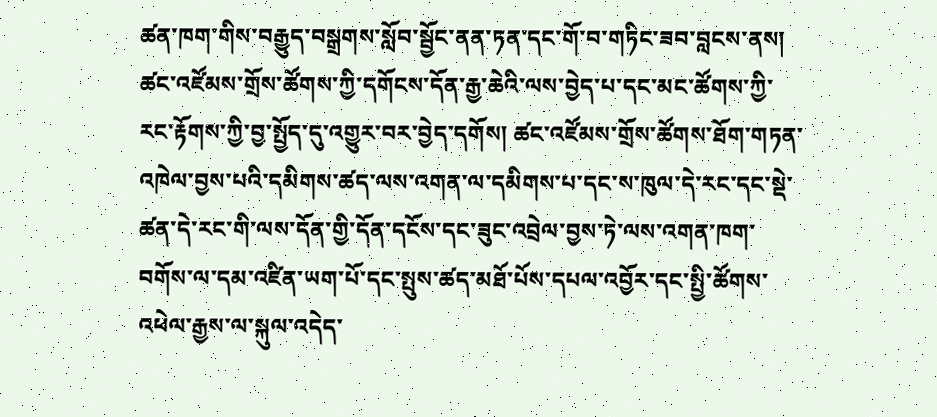ཚན་ཁག་གིས་བརྒྱུད་བསྒྲགས་སློབ་སྦྱོང་ནན་ཏན་དང་གོ་བ་གཏིང་ཟབ་བླངས་ནས། ཚང་འཛོམས་གྲོས་ཚོགས་ཀྱི་དགོངས་དོན་རྒྱ་ཆེའི་ལས་བྱེད་པ་དང་མང་ཚོགས་ཀྱི་རང་རྟོགས་ཀྱི་བྱ་སྤྱོད་དུ་འགྱུར་བར་བྱེད་དགོས། ཚང་འཛོམས་གྲོས་ཚོགས་ཐོག་གཏན་འཁེལ་བྱས་པའི་དམིགས་ཚད་ལས་འགན་ལ་དམིགས་པ་དང་ས་ཁུལ་དེ་རང་དང་སྡེ་ཚན་དེ་རང་གི་ལས་དོན་གྱི་དོན་དངོས་དང་ཟུང་འབྲེལ་བྱས་ཏེ་ལས་འགན་ཁག་བགོས་ལ་དམ་འཛིན་ཡག་པོ་དང་སྤུས་ཚད་མཐོ་པོས་དཔལ་འབྱོར་དང་སྤྱི་ཚོགས་འཕེལ་རྒྱས་ལ་སྐུལ་འདེད་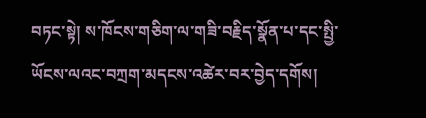བཏང་སྟེ། ས་ཁོངས་གཅིག་ལ་གཟི་བརྗིད་སྣོན་པ་དང་སྤྱི་ཡོངས་ལའང་བཀྲག་མདངས་འཚེར་བར་བྱེད་དགོས།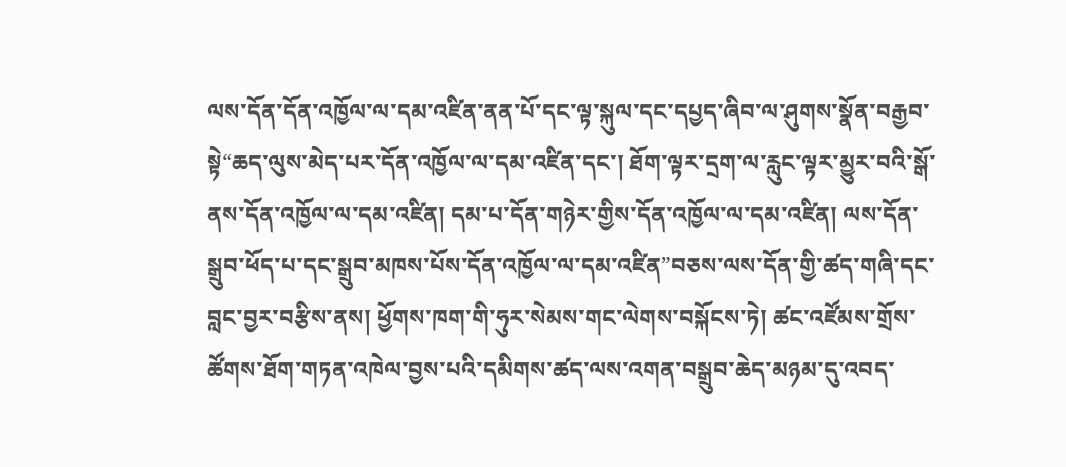ལས་དོན་དོན་འཁྱོལ་ལ་དམ་འཛིན་ནན་པོ་དང་ལྟ་སྐུལ་དང་དཔྱད་ཞིབ་ལ་ཤུགས་སྣོན་བརྒྱབ་སྟེ“ཆད་ལུས་མེད་པར་དོན་འཁྱོལ་ལ་དམ་འཛིན་དང་། ཐོག་ལྟར་དྲག་ལ་རླུང་ལྟར་མྱུར་བའི་སྒོ་ནས་དོན་འཁྱོལ་ལ་དམ་འཛིན། དམ་པ་དོན་གཉེར་གྱིས་དོན་འཁྱོལ་ལ་དམ་འཛིན། ལས་དོན་སྒྲུབ་ཕོད་པ་དང་སྒྲུབ་མཁས་པོས་དོན་འཁྱོལ་ལ་དམ་འཛིན”བཅས་ལས་དོན་གྱི་ཚད་གཞི་དང་བླང་བྱར་བརྩིས་ནས། ཕྱོགས་ཁག་གི་ཧུར་སེམས་གང་ལེགས་བསྐོངས་ཏེ། ཚང་འཛོམས་གྲོས་ཚོགས་ཐོག་གཏན་འཁེལ་བྱས་པའི་དམིགས་ཚད་ལས་འགན་བསྒྲུབ་ཆེད་མཉམ་དུ་འབད་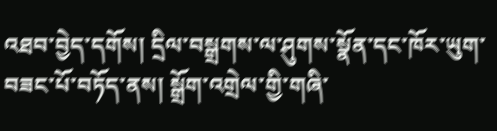འཐབ་བྱེད་དགོས། དྲིལ་བསྒྲགས་ལ་ཤུགས་སྣོན་དང་ཁོར་ཡུག་བཟང་པོ་བཏོད་ནས། སྒྲོག་འགྲེལ་གྱི་གཞི་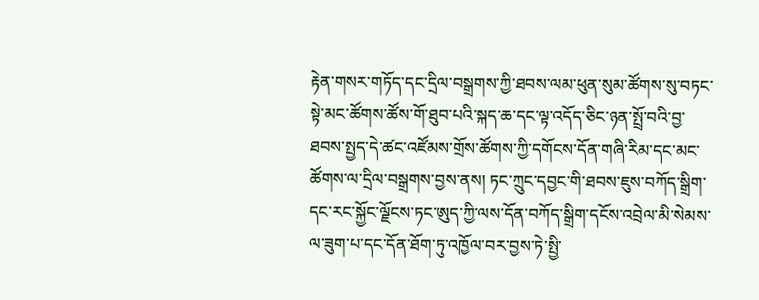རྟེན་གསར་གཏོད་དང་དྲིལ་བསྒྲགས་ཀྱི་ཐབས་ལམ་ཕུན་སུམ་ཚོགས་སུ་བཏང་སྟེ་མང་ཚོགས་ཚོས་གོ་ཐུབ་པའི་སྐད་ཆ་དང་ལྟ་འདོད་ཅིང་ཉན་སྤྲོ་བའི་བྱ་ཐབས་སྤྱད་དེ་ཚང་འཛོམས་གྲོས་ཚོགས་ཀྱི་དགོངས་དོན་གཞི་རིམ་དང་མང་ཚོགས་ལ་དྲིལ་བསྒྲགས་བྱས་ནས། ཏང་ཀྲུང་དབྱང་གི་ཐབས་ཇུས་བཀོད་སྒྲིག་དང་རང་སྐྱོང་ལྗོངས་ཏང་ཨུད་ཀྱི་ལས་དོན་བཀོད་སྒྲིག་དངོས་འབྲེལ་མི་སེམས་ལ་ཟུག་པ་དང་དོན་ཐོག་ཏུ་འཁྱོལ་བར་བྱས་ཏེ་སྤྱི་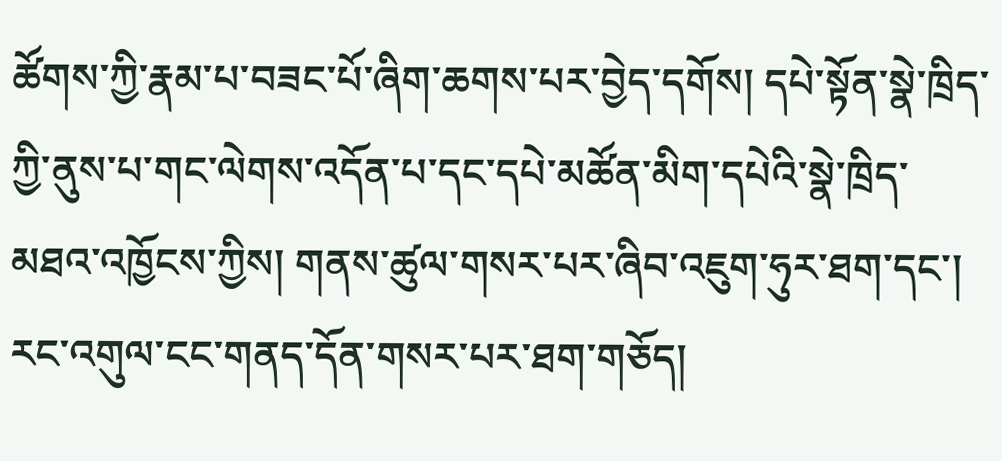ཚོགས་ཀྱི་རྣམ་པ་བཟང་པོ་ཞིག་ཆགས་པར་བྱེད་དགོས། དཔེ་སྟོན་སྣེ་ཁྲིད་ཀྱི་ནུས་པ་གང་ལེགས་འདོན་པ་དང་དཔེ་མཚོན་མིག་དཔེའི་སྣེ་ཁྲིད་མཐའ་འཁྱོངས་ཀྱིས། གནས་ཚུལ་གསར་པར་ཞིབ་འཇུག་ཧུར་ཐག་དང་། རང་འགུལ་ངང་གནད་དོན་གསར་པར་ཐག་གཅོད།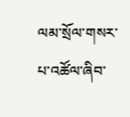ལམ་སྲོལ་གསར་པ་འཚོལ་ཞིབ་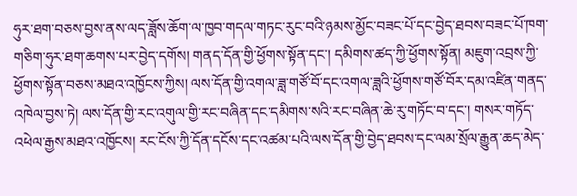ཧུར་ཐག་བཅས་བྱས་ནས་ལད་ཟློས་ཆོག་ལ་ཁྱབ་གདལ་གཏང་རུང་བའི་ཉམས་མྱོང་བཟང་པོ་དང་བྱེད་ཐབས་བཟང་པོ་ཁག་གཅིག་ཧུར་ཐག་ཆགས་པར་བྱེད་དགོས། གནད་དོན་གྱི་ཕྱོགས་སྟོན་དང་། དམིགས་ཚད་ཀྱི་ཕྱོགས་སྟོན། མཇུག་འབྲས་ཀྱི་ཕྱོགས་སྟོན་བཅས་མཐའ་འཁྱོངས་ཀྱིས། ལས་དོན་གྱི་འགལ་ཟླ་གཙོ་བོ་དང་འགལ་ཟླའི་ཕྱོགས་གཙོ་བོར་དམ་འཛིན་གནད་འཁེལ་བྱས་ཏེ། ལས་དོན་གྱི་རང་འགུལ་གྱི་རང་བཞིན་དང་དམིགས་སའི་རང་བཞིན་ཆེ་རུ་གཏོང་བ་དང་། གསར་གཏོད་འཕེལ་རྒྱས་མཐའ་འཁྱོངས། རང་ངོས་ཀྱི་དོན་དངོས་དང་འཚམ་པའི་ལས་དོན་གྱི་བྱེད་ཐབས་དང་ལམ་སྲོལ་རྒྱུན་ཆད་མེད་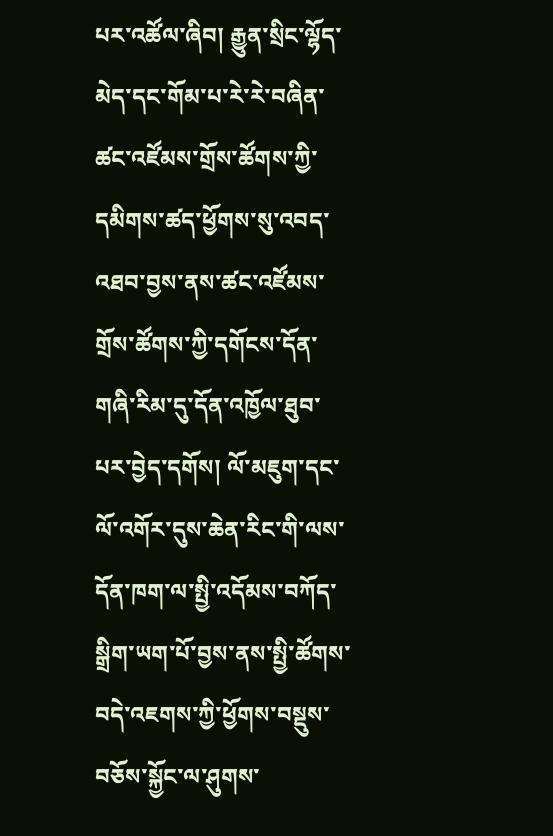པར་འཚོལ་ཞིབ། རྒྱུན་སྲིང་ལྷོད་མེད་དང་གོམ་པ་རེ་རེ་བཞིན་ཚང་འཛོམས་གྲོས་ཚོགས་ཀྱི་དམིགས་ཚད་ཕྱོགས་སུ་འབད་འཐབ་བྱས་ནས་ཚང་འཛོམས་གྲོས་ཚོགས་ཀྱི་དགོངས་དོན་གཞི་རིམ་དུ་དོན་འཁྱོལ་ཐུབ་པར་བྱེད་དགོས། ལོ་མཇུག་དང་ལོ་འགོར་དུས་ཆེན་རིང་གི་ལས་དོན་ཁག་ལ་སྤྱི་འདོམས་བཀོད་སྒྲིག་ཡག་པོ་བྱས་ནས་སྤྱི་ཚོགས་བདེ་འཇགས་ཀྱི་ཕྱོགས་བསྡུས་བཅོས་སྐྱོང་ལ་ཤུགས་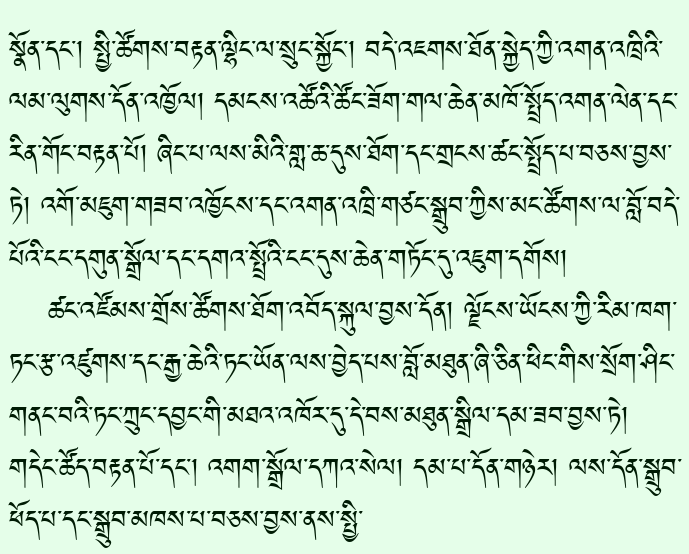སྣོན་དང་། སྤྱི་ཚོགས་བརྟན་ལྷིང་ལ་སྲུང་སྐྱོང་། བདེ་འཇགས་ཐོན་སྐྱེད་ཀྱི་འགན་འཁྲིའི་ལམ་ལུགས་དོན་འཁྱོལ། དམངས་འཚོའི་ཚོང་ཟོག་གལ་ཆེན་མཁོ་སྤྲོད་འགན་ལེན་དང་རིན་གོང་བརྟན་པོ། ཞིང་པ་ལས་མིའི་གླ་ཆ་དུས་ཐོག་དང་གྲངས་ཚང་སྤྲོད་པ་བཅས་བྱས་ཏེ། འགོ་མཇུག་གཟབ་འཁྱོངས་དང་འགན་འཁྲི་གཙང་སྒྲུབ་ཀྱིས་མང་ཚོགས་ལ་བློ་བདེ་པོའི་ངང་དགུན་སྒྲོལ་དང་དགའ་སྤྲོའི་ངང་དུས་ཆེན་གཏོང་དུ་འཇུག་དགོས།
    ཚང་འཛོམས་གྲོས་ཚོགས་ཐོག་འབོད་སྐུལ་བྱས་དོན། ལྗོངས་ཡོངས་ཀྱི་རིམ་ཁག་ཏང་རྩ་འཛུགས་དང་རྒྱ་ཆེའི་ཏང་ཡོན་ལས་བྱེད་པས་བློ་མཐུན་ཞི་ཅིན་ཕིང་གིས་སྲོག་ཤིང་གནང་བའི་ཏང་ཀྲུང་དབྱང་གི་མཐའ་འཁོར་དུ་དེ་བས་མཐུན་སྒྲིལ་དམ་ཟབ་བྱས་ཏེ། གདེང་ཚོད་བརྟན་པོ་དང་། འགག་སྒྲོལ་དཀའ་སེལ། དམ་པ་དོན་གཉེར། ལས་དོན་སྒྲུབ་ཕོད་པ་དང་སྒྲུབ་མཁས་པ་བཅས་བྱས་ནས་སྤྱི་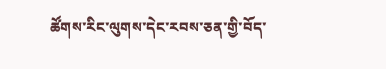ཚོགས་རིང་ལུགས་དེང་རབས་ཅན་གྱི་བོད་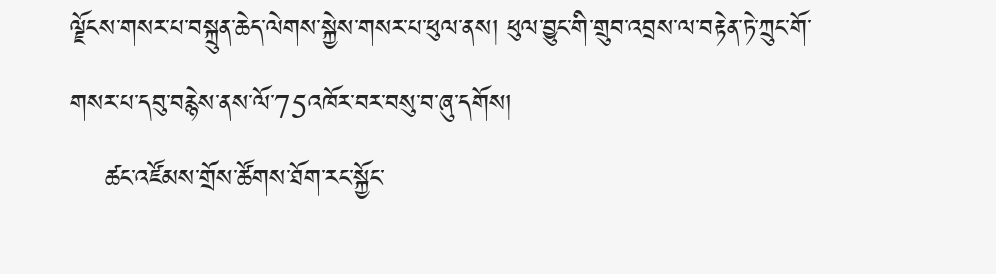ལྗོངས་གསར་པ་བསྐྲུན་ཆེད་ལེགས་སྐྱེས་གསར་པ་ཕུལ་ནས། ཕུལ་བྱུང་གི་གྲུབ་འབྲས་ལ་བརྟེན་ཏེ་ཀྲུང་གོ་གསར་པ་དབུ་བརྙེས་ནས་ལོ་75འཁོར་བར་བསུ་བ་ཞུ་དགོས།
    ཚང་འཛོམས་གྲོས་ཚོགས་ཐོག་རང་སྐྱོང་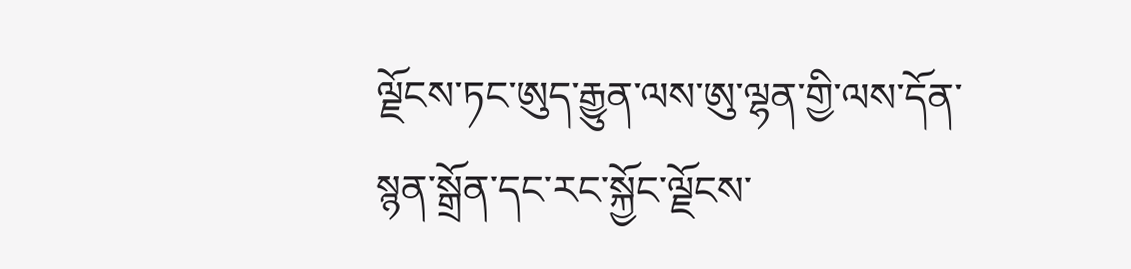ལྗོངས་ཏང་ཨུད་རྒྱུན་ལས་ཨུ་ལྷན་གྱི་ལས་དོན་སྙན་སྒྲོན་དང་རང་སྐྱོང་ལྗོངས་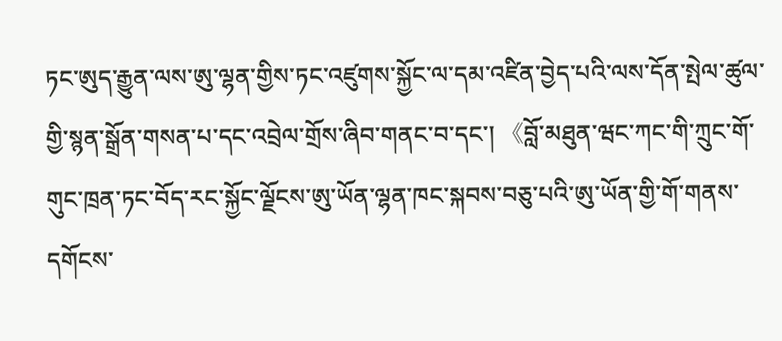ཏང་ཨུད་རྒྱུན་ལས་ཨུ་ལྷན་གྱིས་ཏང་འཛུགས་སྐྱོང་ལ་དམ་འཛིན་བྱེད་པའི་ལས་དོན་སྤེལ་ཚུལ་གྱི་སྙན་སྒྲོན་གསན་པ་དང་འབྲེལ་གྲོས་ཞིབ་གནང་བ་དང་། 《བློ་མཐུན་ཝང་ཀང་གི་ཀྲུང་གོ་གུང་ཁྲན་ཏང་བོད་རང་སྐྱོང་ལྗོངས་ཨུ་ཡོན་ལྷན་ཁང་སྐབས་བཅུ་པའི་ཨུ་ཡོན་གྱི་གོ་གནས་དགོངས་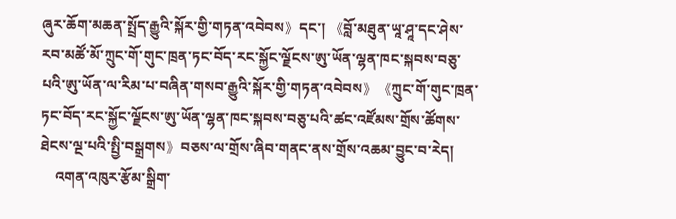ཞུར་ཆོག་མཆན་སྤྲོད་རྒྱུའི་སྐོར་གྱི་གཏན་འབེབས》དང་། 《བློ་མཐུན་ཡཱ་ཤཱ་དང་ཤེས་རབ་མཚོ་མོ་ཀྲུང་གོ་གུང་ཁྲན་ཏང་བོད་རང་སྐྱོང་ལྗོངས་ཨུ་ཡོན་ལྷན་ཁང་སྐབས་བཅུ་པའི་ཨུ་ཡོན་ལ་རིམ་པ་བཞིན་གསབ་རྒྱུའི་སྐོར་གྱི་གཏན་འབེབས》《ཀྲུང་གོ་གུང་ཁྲན་ཏང་བོད་རང་སྐྱོང་ལྗོངས་ཨུ་ཡོན་ལྷན་ཁང་སྐབས་བཅུ་པའི་ཚང་འཛོམས་གྲོས་ཚོགས་ཐེངས་ལྔ་པའི་སྤྱི་བསྒྲགས》བཅས་ལ་གྲོས་ཞིབ་གནང་ནས་གྲོས་འཆམ་བྱུང་བ་རེད།
    འགན་འཁུར་རྩོམ་སྒྲིག་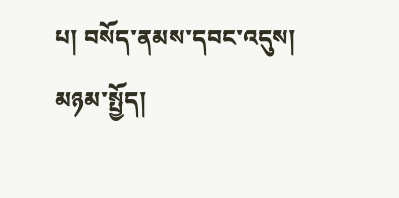པ། བསོད་ནམས་དབང་འདུས།
མཉམ་སྤྱོད།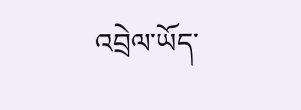འབྲེལ་ཡོད་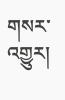གསར་འགྱུར།